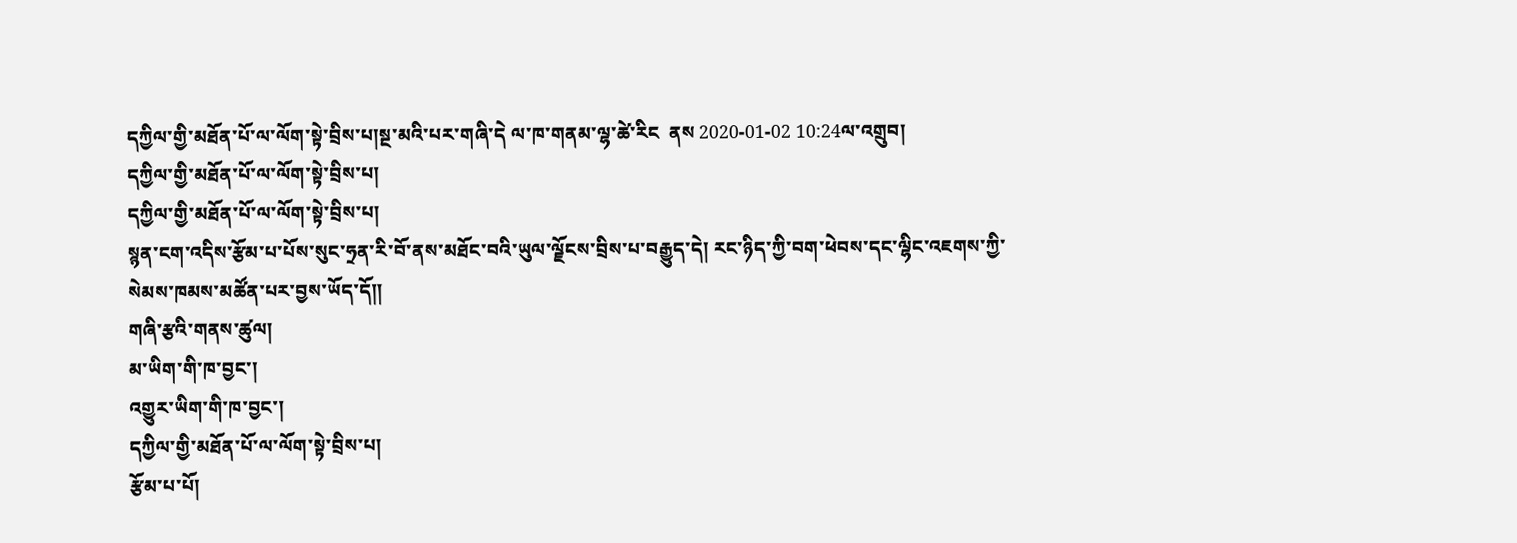དཀྱིལ་གྱི་མཐོན་པོ་ལ་ལོག་སྟེ་བྲིས་པ།སྔ་མའི་པར་གཞི་དེ ལ་ཁ་གནམ་ལྷ་ཚེ་རིང  ནས 2020-01-02 10:24ལ་འགྲུབ།
དཀྱིལ་གྱི་མཐོན་པོ་ལ་ལོག་སྟེ་བྲིས་པ།
དཀྱིལ་གྱི་མཐོན་པོ་ལ་ལོག་སྟེ་བྲིས་པ།
སྙན་ངག་འདིས་རྩོམ་པ་པོས་སུང་ཧྲན་རི་བོ་ནས་མཐོང་བའི་ཡུལ་ལྗོངས་བྲིས་པ་བརྒྱུད་དེ། རང་ཉིད་ཀྱི་བག་ཕེབས་དང་ལྷིང་འཇགས་ཀྱི་སེམས་ཁམས་མཚོན་པར་བྱས་ཡོད་དོ༎
གཞི་རྩའི་གནས་ཚུལ།
མ་ཡིག་གི་ཁ་བྱང་།
འགྱུར་ཡིག་གི་ཁ་བྱང་།
དཀྱིལ་གྱི་མཐོན་པོ་ལ་ལོག་སྟེ་བྲིས་པ།
རྩོམ་པ་པོ།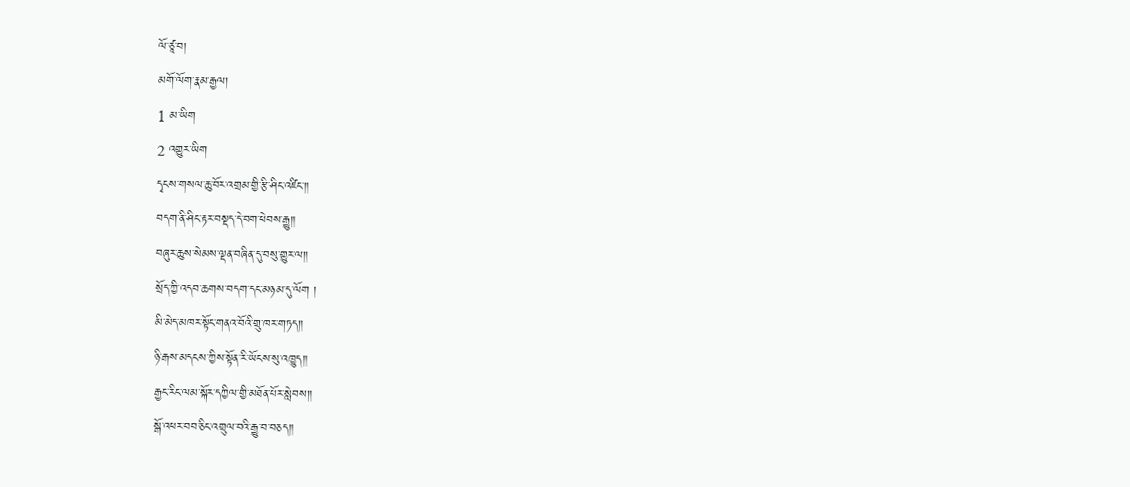ལོ་ཙཱ་བ།
མགོ་ལོག་རྣམ་རྒྱལ།
1 མ་ཡིག
2 འགྱུར་ཡིག
དྭངས་གསལ་ཆུ་བོར་འགྲམ་གྱི་རྩི་ཤིང་འཛིང་༎
བདག་ནི་ཤིང་རྟར་བསྡད་དེ་བག་ཕེབས་རྒྱུ༎
བཞུར་ཆུས་སེམས་ལྡན་བཞིན་དུ་བསུ་གྱུར་ལ༎
སྲོད་ཀྱི་འདབ་ཆགས་བདག་དང་མཉམ་དུ་ལོག །
མི་མེད་མཁར་སྟོང་གནའ་བོའི་གྲུ་ཁར་གཏད༎
ཉི་རྒས་མདངས་ཀྱིས་སྟོན་རི་ཡོངས་སུ་འཁྱུད༎
རྒྱང་རིང་ལམ་སྐོར་དཀྱིལ་གྱི་མཐོན་པོར་སླེབས༎
སྒོ་འཕར་བབ་ཅིང་འགྲུལ་བའི་རྒྱུ་བ་བཅད༎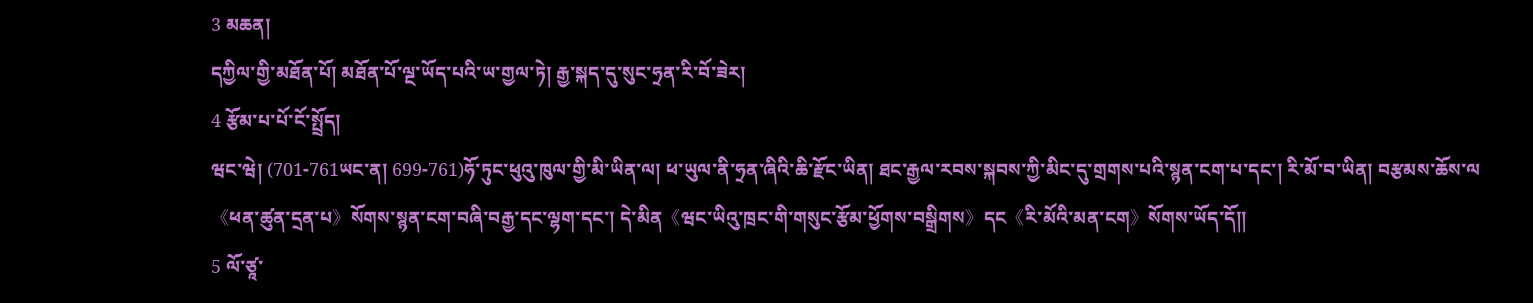3 མཆན།
དཀྱིལ་གྱི་མཐོན་པོ། མཐོན་པོ་ལྔ་ཡོད་པའི་ཡ་གྱལ་ཏེ། རྒྱ་སྐད་དུ་སུང་ཧྲན་རི་བོ་ཟེར།
4 རྩོམ་པ་པོ་ངོ་སྤྲོད།
ཝང་ཝེ། (701-761ཡང་ན། 699-761)ཧོ་ཏུང་ཕུའུ་ཁུལ་གྱི་མི་ཡིན་ལ། ཕ་ཡུལ་ནི་ཧྲན་ཞིའི་ཆི་རྫོང་ཡིན། ཐང་རྒྱལ་རབས་སྐབས་ཀྱི་མིང་དུ་གྲགས་པའི་སྙན་ངག་པ་དང་། རི་མོ་བ་ཡིན། བརྩམས་ཆོས་ལ《ཕན་ཚུན་དྲན་པ》སོགས་སྙན་ངག་བཞི་བརྒྱ་དང་ལྷག་དང་། དེ་མིན《ཝང་ཡིའུ་ཁྲང་གི་གསུང་རྩོམ་ཕྱོགས་བསྒྲིགས》དང《རི་མོའི་མན་ངག》སོགས་ཡོད་དོ༎
5 ལོ་ཙཱ་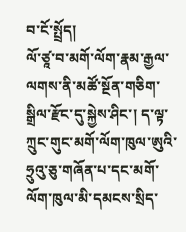བ་ངོ་སྤྲོད།
ལོ་ཙཱ་བ་མགོ་ལོག་རྣམ་རྒྱལ་ལགས་ནི་མཚོ་སྔོན་གཅིག་སྒྲིལ་རྫོང་དུ་སྐྱེས་ཤིང་། ད་ལྟ་ཀྲུང་གུང་མགོ་ལོག་ཁུལ་ཨུའི་ཧྲུའུ་ཅུ་གཞོན་པ་དང་མགོ་ལོག་ཁུལ་མི་དམངས་སྲིད་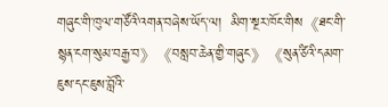གཞུང་གི་ཁུལ་གཙོའི་འགན་བཞེས་ཡོད་ལ།  མིག་སྔར་ཁོང་གིས《ཐང་གི་སྙན་ངག་སུམ་བརྒྱ་བ》《བསླབ་ཆེན་གྱི་གཞུང》《སུན་ཙིའི་དམག་ཇུས་དང་ཇུས་བློའི་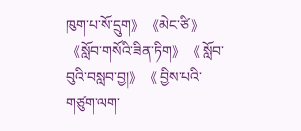ཁུག་པ་སོ་དྲུག》《མེང་ཙི》《སློབ་གསོའི་ཟིན་ཏིག》《 སློབ་བུའི་བསླབ་བྱ།》《 བྱིས་པའི་གཙུག་ལག་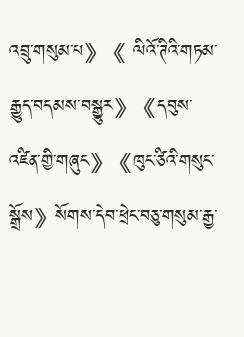འབྲུ་གསུམ་པ》《 ལིའོ་ཊིའི་གཏམ་རྒྱུད་བདམས་བསྒྱུར》《དབུས་འཛིན་གྱི་གཞུང》《ཁུང་ཙིའི་གསུང་སྒྲོས》སོགས་དེབ་ཕྲེང་བཅུ་གསུམ་རྒྱ་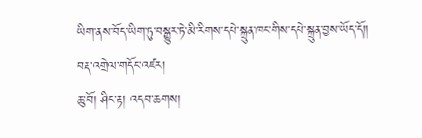ཡིག་ནས་བོད་ཡིག་ཏུ་བསྒྱུར་ཏེ་མི་རིགས་དཔེ་སྐྲུན་ཁང་གིས་དཔེ་སྐྲུན་བྱས་ཡོད་དོ༎
བརྡ་འགྲེལ་གདོང་འཛར།
ཆུ་བོ། ཤིང་རྟ། འདབ་ཆགས།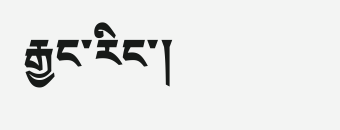རྒྱང་རིང་།